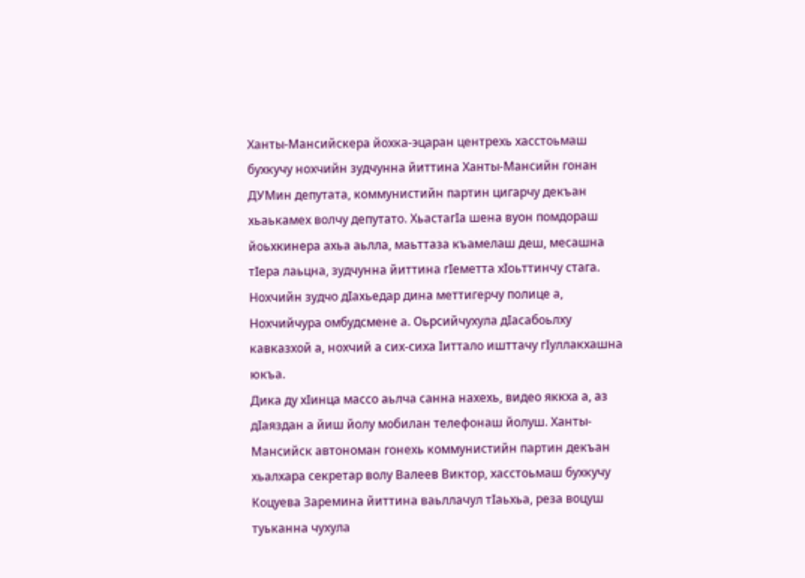Ханты-Мансийскера йохка-эцаран центрехь хасстоьмаш бухкучу нохчийн зудчунна йиттина Ханты-Мансийн гонан ДУМин депутата, коммунистийн партин цигарчу декъан хьаькамех волчу депутато. ХьастагIа шена вуон помдораш йоьхкинера ахьа аьлла, маьттаза къамелаш деш, месашна тIера лаьцна, зудчунна йиттина гIеметта хIоьттинчу стага.
Нохчийн зудчо дIахьедар дина меттигерчу полице а, Нохчийчура омбудсмене а. Оьрсийчухула дIасабоьлху кавказхой а, нохчий а сих-сиха Iиттало ишттачу гIуллакхашна юкъа.
Дика ду хIинца массо аьлча санна нахехь, видео яккха а, аз дIаяздан а йиш йолу мобилан телефонаш йолуш. Ханты-Мансийск автономан гонехь коммунистийн партин декъан хьалхара секретар волу Валеев Виктор, хасстоьмаш бухкучу Коцуева Заремина йиттина ваьллачул тIаьхьа, реза воцуш туьканна чухула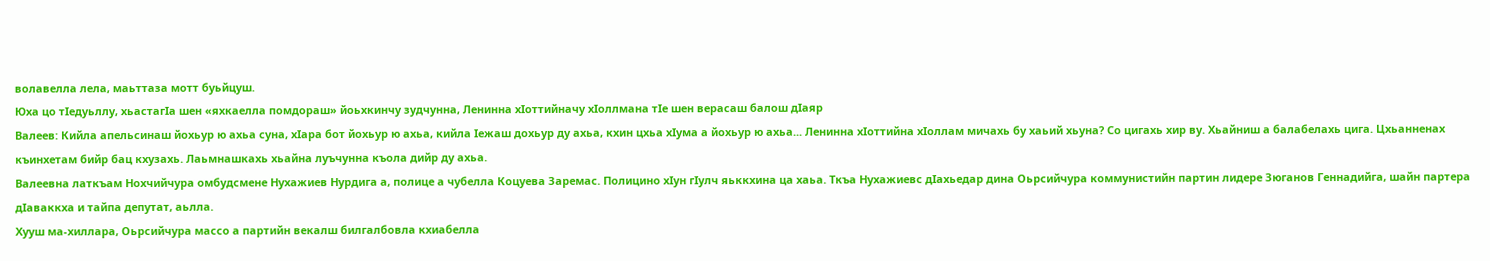волавелла лела, маьттаза мотт буьйцуш.
Юха цо тIедуьллу, хьастагIа шен «яхкаелла помдораш» йоьхкинчу зудчунна, Ленинна хIоттийначу хIоллмана тIе шен верасаш балош дIаяр
Валеев: Кийла апельсинаш йохьур ю ахьа суна, хIара бот йохьур ю ахьа, кийла Iежаш дохьур ду ахьа, кхин цхьа хIума а йохьур ю ахьа... Ленинна хIоттийна хIоллам мичахь бу хаьий хьуна? Со цигахь хир ву. Хьайниш а балабелахь цига. Цхьанненах къинхетам бийр бац кхузахь. Лаьмнашкахь хьайна луъчунна къола дийр ду ахьа.
Валеевна латкъам Нохчийчура омбудсмене Нухажиев Нурдига а, полице а чубелла Коцуева Заремас. Полицино хIун гIулч яьккхина ца хаьа. Ткъа Нухажиевс дIахьедар дина Оьрсийчура коммунистийн партин лидере Зюганов Геннадийга, шайн партера дIаваккха и тайпа депутат, аьлла.
Хууш ма-хиллара, Оьрсийчура массо а партийн векалш билгалбовла кхиабелла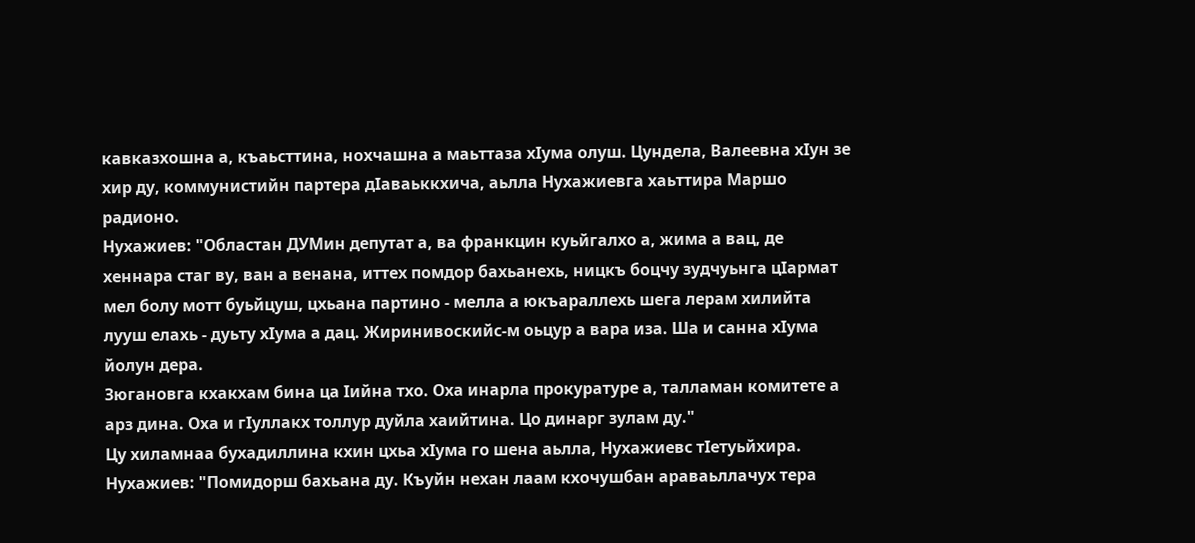кавказхошна а, къаьсттина, нохчашна а маьттаза хIума олуш. Цундела, Валеевна хIун зе хир ду, коммунистийн партера дIаваьккхича, аьлла Нухажиевга хаьттира Маршо радионо.
Нухажиев: "Областан ДУМин депутат а, ва франкцин куьйгалхо а, жима а вац, де хеннара стаг ву, ван а венана, иттех помдор бахьанехь, ницкъ боцчу зудчуьнга цIармат мел болу мотт буьйцуш, цхьана партино - мелла а юкъараллехь шега лерам хилийта лууш елахь - дуьту хIума а дац. Жиринивоскийс-м оьцур а вара иза. Ша и санна хIума йолун дера.
Зюгановга кхакхам бина ца Iийна тхо. Оха инарла прокуратуре а, талламан комитете а арз дина. Оха и гIуллакх толлур дуйла хаийтина. Цо динарг зулам ду."
Цу хиламнаа бухадиллина кхин цхьа хIума го шена аьлла, Нухажиевс тIетуьйхира.
Нухажиев: "Помидорш бахьана ду. Къуйн нехан лаам кхочушбан араваьллачух тера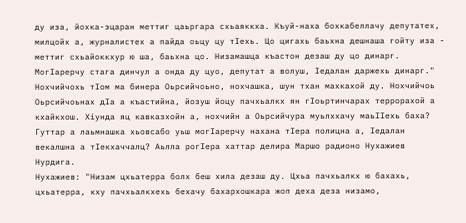ду иза, йохка-эцаран меттиг цаьргара схьаяккха. Къуй-наха бохкабеллачу депутатех, милцойх а, журналистех а пайда оьцу цу тIехь. Цо цигахь баьхна дешнаша гойту иза - меттиг схьайоккхур ю ша, баьхна цо. Низамашца къастон дезаш ду цо динарг. МогIарерчу стага динчул а онда ду цуо, депутат а волуш, Iедалан даржехь динарг."
Нохчийчохь тIом ма бинера Оьрсийчоьно, нохчашка, шун тхан махкахой ду. Нохчийчоь Оьрсийчоьнах дIа а къастийна, йозуш йоцу пачхьалкх ян гIоьртинчарах террорахой а кхайкхош. Хiунда яц кавказхойн а, нохчийн а Оьрсийчура муьлххачу маьIIехь баха? Гуттар а лаьмнашка хьовсабо уьш могIарерчу нахана тIера полицна а, Iедалан векалшна а тIекхаччалц? Аьлла рогIера хаттар делира Маршо радионо Нухажиев Нурдига.
Нухажиев: "Низам цхьатерра болх беш хила дезаш ду. Цхьа пачхьалкх ю бахахь, цхьатерра, кху пачхьалкхехь бехачу бахархошкара жоп деха деза низамо,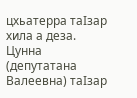цхьатерра таIзар хила а деза.
Цунна (депутатана Валеевна) таIзар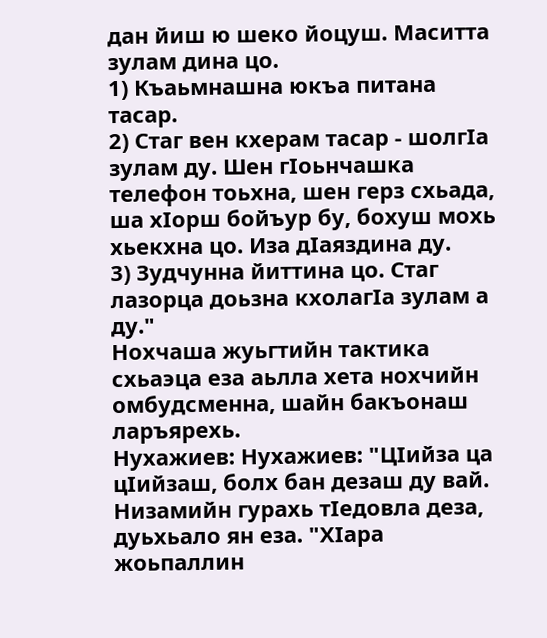дан йиш ю шеко йоцуш. Маситта зулам дина цо.
1) Къаьмнашна юкъа питана тасар.
2) Стаг вен кхерам тасар - шолгIа зулам ду. Шен гIоьнчашка телефон тоьхна, шен герз схьада, ша хIорш бойъур бу, бохуш мохь хьекхна цо. Иза дIаяздина ду.
3) Зудчунна йиттина цо. Стаг лазорца доьзна кхолагIа зулам а ду."
Нохчаша жуьгтийн тактика схьаэца еза аьлла хета нохчийн омбудсменна, шайн бакъонаш ларъярехь.
Нухажиев: Нухажиев: "ЦIийза ца цIийзаш, болх бан дезаш ду вай. Низамийн гурахь тIедовла деза, дуьхьало ян еза. "ХIара жоьпаллин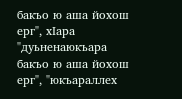бакъо ю аша йохош ерг", хIара "дуьненаюкъара бакъо ю аша йохош ерг", "юкъараллех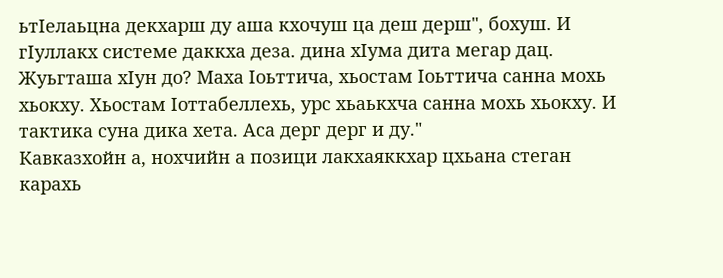ьтIелаьцна декхарш ду аша кхочуш ца деш дерш", бохуш. И гIуллакх системе даккха деза. дина хIума дита мегар дац. Жуьгташа хIун до? Маха Iоьттича, хьостам Iоьттича санна мохь хьокху. Хьостам Iоттабеллехь, урс хьаькхча санна мохь хьокху. И тактика суна дика хета. Аса дерг дерг и ду."
Кавказхойн а, нохчийн а позици лакхаяккхар цхьана стеган карахь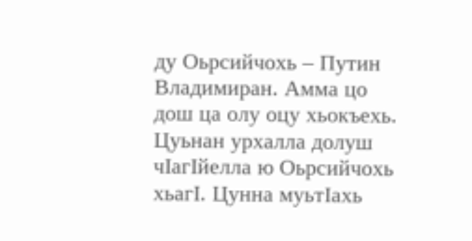ду Оьрсийчохь – Путин Владимиран. Амма цо дош ца олу оцу хьокъехь. Цуьнан урхалла долуш чIагIйелла ю Оьрсийчохь хьагI. Цунна муьтIахь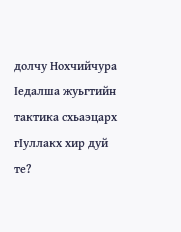долчу Нохчийчура Iедалша жуьгтийн тактика схьаэцарх гIуллакх хир дуй те?